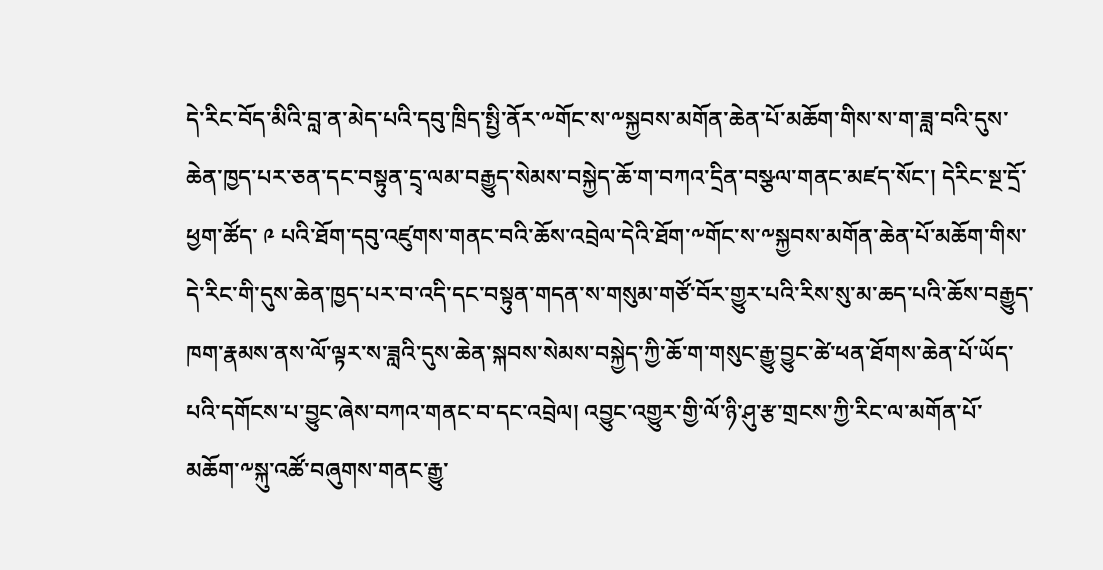དེ་རིང་བོད་མིའི་བླ་ན་མེད་པའི་དབུ་ཁྲིད་སྤྱི་ནོར་༸གོང་ས་༸སྐྱབས་མགོན་ཆེན་པོ་མཆོག་གིས་ས་ག་ཟླ་བའི་དུས་ཆེན་ཁྱད་པར་ཅན་དང་བསྟུན་དྲྭ་ལམ་བརྒྱུད་སེམས་བསྐྱེད་ཆོ་ག་བཀའ་དྲིན་བསྩལ་གནང་མཛད་སོང་། དེརིང་སྔ་དྲོ་ཕྱག་ཚོད་ ༩ པའི་ཐོག་དབུ་འཛུགས་གནང་བའི་ཆོས་འབྲེལ་དེའི་ཐོག་༸གོང་ས་༸སྐྱབས་མགོན་ཆེན་པོ་མཆོག་གིས་དེ་རིང་གི་དུས་ཆེན་ཁྱད་པར་བ་འདི་དང་བསྟུན་གདན་ས་གསུམ་གཙོ་བོར་གྱུར་པའི་རིས་སུ་མ་ཆད་པའི་ཆོས་བརྒྱུད་ཁག་རྣམས་ནས་ལོ་ལྟར་ས་ཟླའི་དུས་ཆེན་སྐབས་སེམས་བསྐྱེད་ཀྱི་ཆོ་ག་གསུང་རྒྱུ་བྱུང་ཚེ་ཕན་ཐོགས་ཆེན་པོ་ཡོད་པའི་དགོངས་པ་བྱུང་ཞེས་བཀའ་གནང་བ་དང་འབྲེལ། འབྱུང་འགྱུར་གྱི་ལོ་ཉི་ཤུ་རྩ་གྲངས་ཀྱི་རིང་ལ་མགོན་པོ་མཆོག་༸སྐུ་འཚོ་བཞུགས་གནང་རྒྱུ་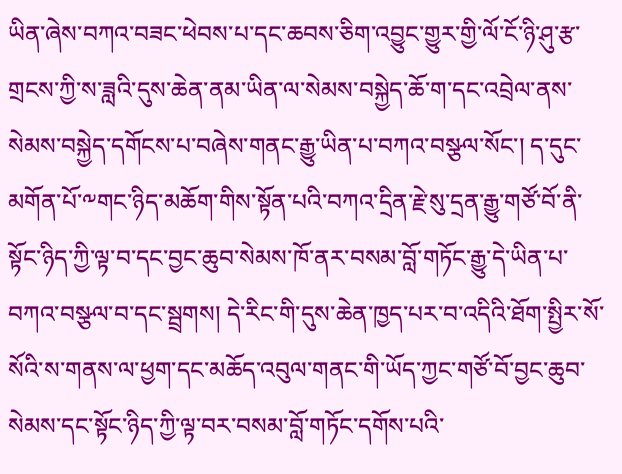ཡིན་ཞེས་བཀའ་བཟང་ཕེབས་པ་དང་ཆབས་ཅིག་འབྱུང་གྱུར་གྱི་ལོ་ངོ་ཉི་ཤུ་རྩ་གྲངས་ཀྱི་ས་ཟླའི་དུས་ཆེན་ནམ་ཡིན་ལ་སེམས་བསྐྱེད་ཆོ་ག་དང་འབྲེལ་ནས་སེམས་བསྐྱེད་དགོངས་པ་བཞེས་གནང་རྒྱུ་ཡིན་པ་བཀའ་བསྩལ་སོང་། ད་དུང་མགོན་པོ་༸གང་ཉིད་མཆོག་གིས་སྟོན་པའི་བཀའ་དྲིན་རྗེ་སུ་དྲན་རྒྱུ་གཙོ་བོ་ནི་སྟོང་ཉིད་ཀྱི་ལྟ་བ་དང་བྱང་ཆུབ་སེམས་ཁོ་ནར་བསམ་བློ་གཏོང་རྒྱུ་དེ་ཡིན་པ་བཀའ་བསྩལ་བ་དང་སྦྲགས། དེ་རིང་གི་དུས་ཆེན་ཁྱད་པར་བ་འདིའི་ཐོག་སྤྱིར་སོ་སོའི་ས་གནས་ལ་ཕྱག་དང་མཆོད་འབུལ་གནང་གི་ཡོད་ཀྱང་གཙོ་བོ་བྱང་ཆུབ་སེམས་དང་སྟོང་ཉིད་ཀྱི་ལྟ་བར་བསམ་བློ་གཏོང་དགོས་པའི་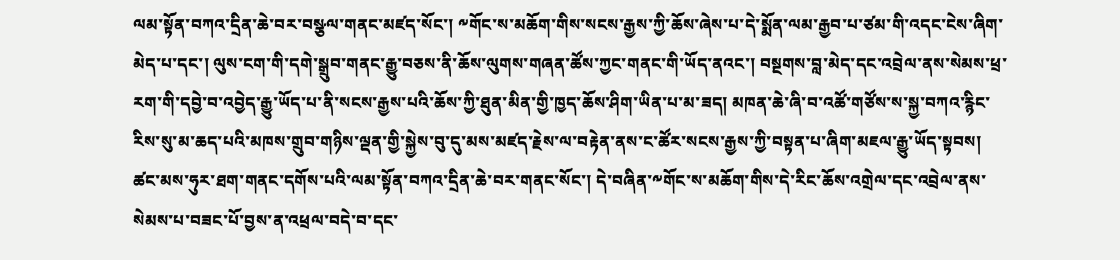ལམ་སྟོན་བཀའ་དྲིན་ཆེ་བར་བསྩལ་གནང་མཛད་སོང་། ༸གོང་ས་མཆོག་གིས་སངས་རྒྱས་ཀྱི་ཆོས་ཞེས་པ་དེ་སྨོན་ལམ་རྒྱབ་པ་ཙམ་གི་འདང་ངེས་ཞིག་མེད་པ་དང་། ལུས་ངག་གི་དགེ་སྒྲུབ་གནང་རྒྱུ་བཅས་ནི་ཆོས་ལུགས་གཞན་ཚོས་ཀྱང་གནང་གི་ཡོད་ནའང་། བསྔགས་བླ་མེད་དང་འབྲེལ་ནས་སེམས་ཕྲ་རག་གི་དབྱེ་བ་འབྱེད་རྒྱུ་ཡོད་པ་ནི་སངས་རྒྱས་པའི་ཆོས་ཀྱི་ཐུན་མིན་གྱི་ཁྱད་ཆོས་ཤིག་ཡིན་པ་མ་ཟད། མཁན་ཆེ་ཞི་བ་འཚོ་གཙོས་ས་སྐྱ་བཀའ་རྙིང་རིས་སུ་མ་ཆད་པའི་མཁས་གྲུབ་གཉིས་ལྡན་གྱི་སྐྱེས་བུ་དུ་མས་མཛད་རྗེས་ལ་བརྟེན་ནས་ང་ཚོར་སངས་རྒྱས་ཀྱི་བསྟན་པ་ཞིག་མཇལ་རྒྱུ་ཡོད་སྟབས། ཚང་མས་ཧུར་ཐག་གནང་དགོས་པའི་ལམ་སྟོན་བཀའ་དྲིན་ཆེ་བར་གནང་སོང་། དེ་བཞིན་༸གོང་ས་མཆོག་གིས་དེ་རིང་ཆོས་འགྲེལ་དང་འབྲེལ་ནས་སེམས་པ་བཟང་པོ་བྱས་ན་འཕྲལ་བདེ་བ་དང་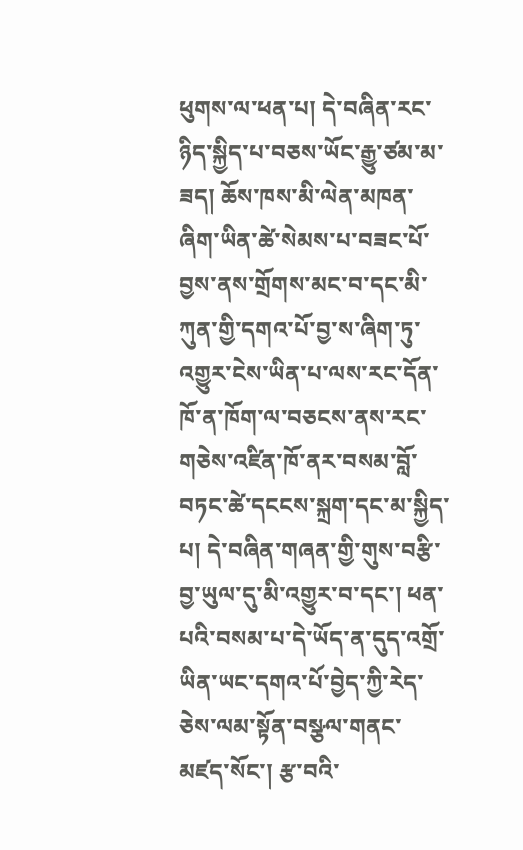ཕུགས་ལ་ཕན་པ། དེ་བཞིན་རང་ཉིད་སྐྱིད་པ་བཅས་ཡོང་རྒྱུ་ཙམ་མ་ཟད། ཆོས་ཁས་མི་ལེན་མཁན་ཞིག་ཡིན་ཚེ་སེམས་པ་བཟང་པོ་བྱས་ནས་གྲོགས་མང་བ་དང་མི་ཀུན་གྱི་དགའ་པོ་བྱ་ས་ཞིག་ཏུ་འགྱུར་ངེས་ཡིན་པ་ལས་རང་དོན་ཁོ་ན་ཁོག་ལ་བཅངས་ནས་རང་གཅེས་འཛིན་ཁོ་ནར་བསམ་བློ་བཏང་ཚེ་དངངས་སྐྲག་དང་མ་སྐྱིད་པ། དེ་བཞིན་གཞན་གྱི་གུས་བརྩི་བྱ་ཡུལ་དུ་མི་འགྱུར་བ་དང་། ཕན་པའི་བསམ་པ་དེ་ཡོད་ན་དུད་འགྲོ་ཡིན་ཡང་དགའ་པོ་བྱེད་ཀྱི་རེད་ཅེས་ལམ་སྟོན་བསྩལ་གནང་མཛད་སོང་། རྩ་བའི་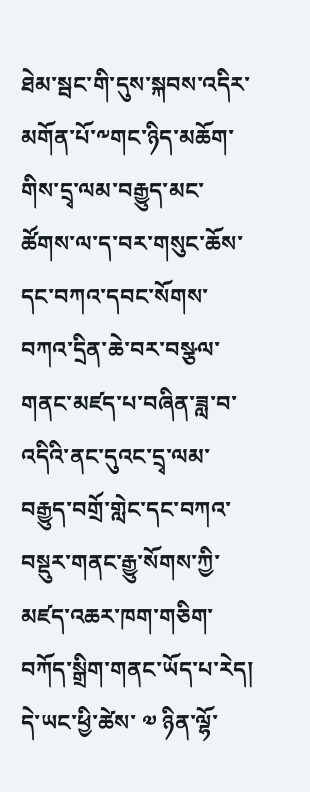ཐེམ་སྦང་གི་དུས་སྐབས་འདིར་མགོན་པོ་༸གང་ཉིད་མཆོག་གིས་དྲྭ་ལམ་བརྒྱུད་མང་ཚོགས་ལ་ད་བར་གསུང་ཆོས་དང་བཀའ་དབང་སོགས་བཀའ་དྲིན་ཆེ་བར་བསྩལ་གནང་མཛད་པ་བཞིན་ཟླ་བ་འདིའི་ནང་དུའང་དྲྭ་ལམ་བརྒྱུད་བགྲོ་གླེང་དང་བཀའ་བསྡུར་གནང་རྒྱུ་སོགས་ཀྱི་མཛད་འཆར་ཁག་གཅིག་བཀོད་སྒྲིག་གནང་ཡོད་པ་རེད། དེ་ཡང་ཕྱི་ཚེས་ ༧ ཉིན་ལྷོ་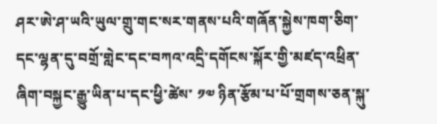ཤར་ཨེ་ཤ་ཡའི་ཡུལ་གྲུ་གང་སར་གནས་པའི་གཞོན་སྐྱེས་ཁག་ཅིག་དང་ལྷན་དུ་བགྲོ་གླེང་དང་བཀའ་འདྲི་དགོངས་སྐོར་གྱི་མཛད་འཕྲིན་ཞིག་བསྐྱང་རྒྱུ་ཡིན་པ་དང་ཕྱི་ཚེས་ ༡༧ ཉིན་རྩོམ་པ་པོ་གྲགས་ཅན་སྐུ་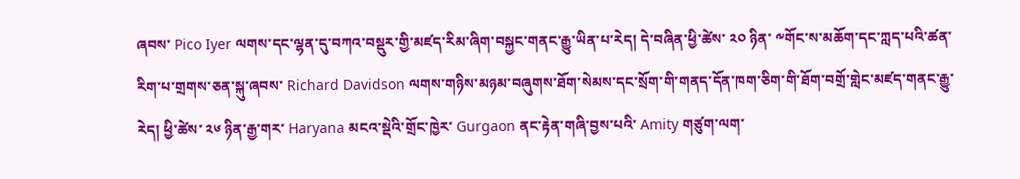ཞབས་ Pico Iyer ལགས་དང་ལྷན་དུ་བཀའ་བསྡུར་གྱི་མཛད་རིམ་ཞིག་བསྐྱང་གནང་རྒྱུ་ཡིན་པ་རེད། དེ་བཞིན་ཕྱི་ཚེས་ ༢༠ ཉིན་ ༸གོང་ས་མཆོག་དང་ཀླད་པའི་ཚན་རིག་པ་གྲགས་ཅན་སྐུ་ཞབས་ Richard Davidson ལགས་གཉིས་མཉམ་བཞུགས་ཐོག་སེམས་དང་སྲོག་གི་གནད་དོན་ཁག་ཅིག་གི་ཐོག་བགྲོ་གླེང་མཛད་གནང་རྒྱུ་རེད། ཕྱི་ཚེས་ ༢༦ ཉིན་རྒྱ་གར་ Haryana མངའ་སྡེའི་གྲོང་ཁྱེར་ Gurgaon ནང་རྟེན་གཞི་བྱས་པའི་ Amity གཙུག་ལག་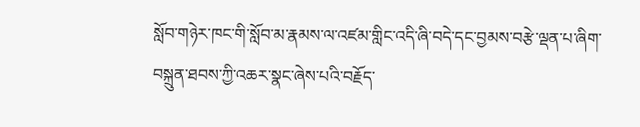སློབ་གཉེར་ཁང་གི་སློབ་མ་རྣམས་ལ་འཛམ་གླིང་འདི་ཞི་བདེ་དང་བྱམས་བརྩེ་ལྡན་པ་ཞིག་བསྐྲུན་ཐབས་ཀྱི་འཆར་སྣང་ཞེས་པའི་བརྗོད་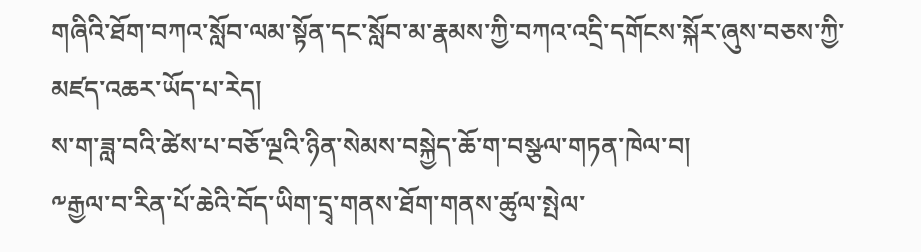གཞིའི་ཐོག་བཀའ་སློབ་ལམ་སྟོན་དང་སློབ་མ་རྣམས་ཀྱི་བཀའ་འདྲི་དགོངས་སྐོར་ཞུས་བཅས་ཀྱི་མཛད་འཆར་ཡོད་པ་རེད།
ས་ག་ཟླ་བའི་ཚེས་པ་བཅོ་ལྔའི་ཉིན་སེམས་བསྐྱེད་ཆོ་ག་བསྩལ་གཏན་ཁེལ་བ།
༸རྒྱལ་བ་རིན་པོ་ཆེའི་བོད་ཡིག་དྲྭ་གནས་ཐོག་གནས་ཚུལ་སྤེལ་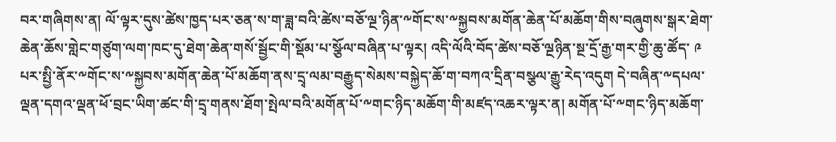བར་གཞིགས་ན། ལོ་ལྟར་དུས་ཚེས་ཁྱད་པར་ཅན་ས་ག་ཟླ་བའི་ཚེས་བཅོ་ལྔ་ཉིན་༸གོང་ས་༸སྐྱབས་མགོན་ཆེན་པོ་མཆོག་གིས་བཞུགས་སྒར་ཐེག་ཆེན་ཆོས་གླེང་གཙུག་ལག་ཁང་དུ་ཐེག་ཆེན་གསོ་སྦྱོང་གི་སྡོམ་པ་སྩོལ་བཞིན་པ་ལྟར། འདི་ལོའི་བོད་ཚེས་བཅོ་ལྔཉིན་སྔ་དྲོ་རྒྱ་གར་གྱི་ཆུ་ཚོད་ ༩ པར་སྤྱི་ནོར་༸གོང་ས་༸སྐྱབས་མགོན་ཆེན་པོ་མཆོག་ནས་དྲྭ་ལམ་བརྒྱུད་སེམས་བསྐྱེད་ཆོ་ག་བཀའ་དྲིན་བསྩལ་རྒྱུ་རེད་འདུག དེ་བཞིན་༸དཔལ་ལྡན་དགའ་ལྡན་ཕོ་བྲང་ཡིག་ཚང་གི་དྲྭ་གནས་ཐོག་སྤེལ་བའི་མགོན་པོ་༸གང་ཉིད་མཆོག་གི་མཛད་འཆར་ལྟར་ན། མགོན་པོ་༸གང་ཉིད་མཆོག་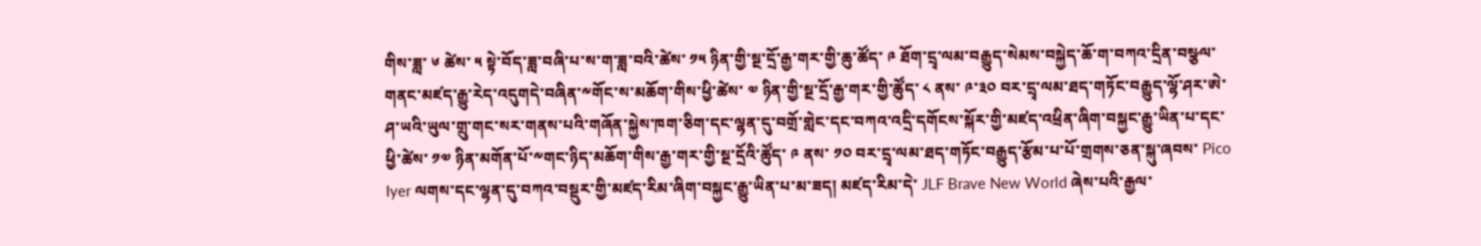གིས་ཟླ་ ༦ ཚེས་ ༥ སྟེ་བོད་ཟླ་བཞི་པ་ས་ག་ཟླ་བའི་ཚེས་ ༡༥ ཉིན་གྱི་སྔ་དྲོ་རྒྱ་གར་གྱི་ཆུ་ཚོད་ ༩ ཐོག་དྲྭ་ལམ་བརྒྱུད་སེམས་བསྐྱེད་ཆོ་ག་བཀའ་དྲིན་བསྩལ་གནང་མཛད་རྒྱུ་རེད་འདུགདེ་བཞིན་༸གོང་ས་མཆོག་གིས་ཕྱི་ཚེས་ ༧ ཉིན་གྱི་སྔ་དྲོ་རྒྱ་གར་གྱི་ཚོུད་ ༨ ནས་ ༩་༣༠ བར་དྲྭ་ལམ་ཐད་གཏོང་བརྒྱུད་ལྷོ་ཤར་ཨེ་ཤ་ཡའི་ཡུལ་གྲུ་གང་སར་གནས་པའི་གཞོན་སྐྱེས་ཁག་ཅིག་དང་ལྷན་དུ་བགྲོ་གླེང་དང་བཀའ་འདྲི་དགོངས་སྐོར་གྱི་མཛད་འཕྲིན་ཞིག་བསྐྱང་རྒྱུ་ཡིན་པ་དང་ཕྱི་ཚེས་ ༡༧ ཉིན་མགོན་པོ་༸གང་ཉིད་མཆོག་གིས་རྒྱ་གར་གྱི་སྔ་དྲོའི་ཚོུད་ ༩ ནས་ ༡༠ བར་དྲྭ་ལམ་ཐད་གཏོང་བརྒྱུད་རྩོམ་པ་པོ་གྲགས་ཅན་སྐུ་ཞབས་ Pico Iyer ལགས་དང་ལྷན་དུ་བཀའ་བསྡུར་གྱི་མཛད་རིམ་ཞིག་བསྐྱང་རྒྱུ་ཡིན་པ་མ་ཟད། མཛད་རིམ་དེ་ JLF Brave New World ཞེས་པའི་རྒྱལ་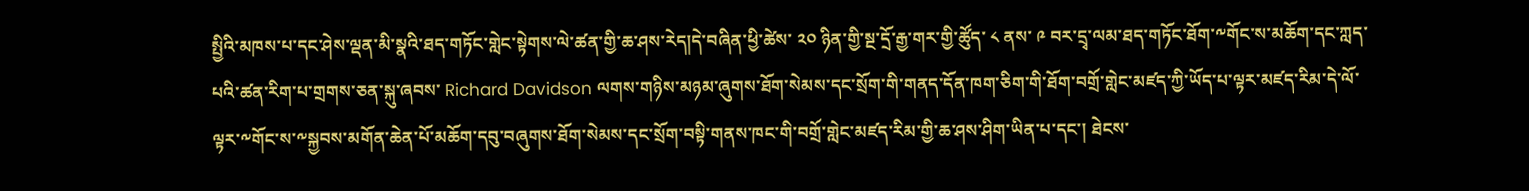སྤྱིའི་མཁས་པ་དང་ཤེས་ལྡན་མི་སྣའི་ཐད་གཏོང་གླེང་སྟེགས་ལེ་ཚན་གྱི་ཆ་ཤས་རེད།དེ་བཞིན་ཕྱི་ཚེས་ ༢༠ ཉིན་གྱི་སྔ་དྲོ་རྒྱ་གར་གྱི་ཚོུད་ ༨ ནས་ ༩ བར་དྲྭ་ལམ་ཐད་གཏོང་ཐོག་༸གོང་ས་མཆོག་དང་ཀླད་པའི་ཚན་རིག་པ་གྲགས་ཅན་སྐུ་ཞབས་ Richard Davidson ལགས་གཉིས་མཉམ་ཞུགས་ཐོག་སེམས་དང་སྲོག་གི་གནད་དོན་ཁག་ཅིག་གི་ཐོག་བགྲོ་གླེང་མཛད་ཀྱི་ཡོད་པ་ལྟར་མཛད་རིམ་དེ་ལོ་ལྟར་༸གོང་ས་༸སྐྱབས་མགོན་ཆེན་པོ་མཆོག་དབུ་བཞུགས་ཐོག་སེམས་དང་སྲོག་བསྟི་གནས་ཁང་གི་བགྲོ་གླེང་མཛད་རིམ་གྱི་ཆ་ཤས་ཤིག་ཡིན་པ་དང་། ཐེངས་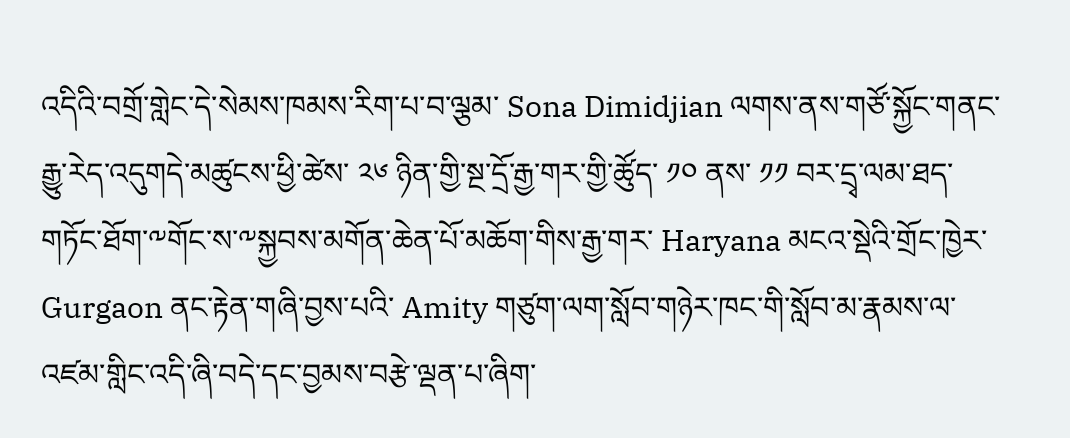འདིའི་བགྲོ་གླེང་དེ་སེམས་ཁམས་རིག་པ་བ་ལྕམ་ Sona Dimidjian ལགས་ནས་གཙོ་སྐྱོང་གནང་རྒྱུ་རེད་འདུགདེ་མཚུངས་ཕྱི་ཚེས་ ༢༦ ཉིན་གྱི་སྔ་དྲོ་རྒྱ་གར་གྱི་ཚོུད་ ༡༠ ནས་ ༡༡ བར་དྲྭ་ལམ་ཐད་གཏོང་ཐོག་༸གོང་ས་༸སྐྱབས་མགོན་ཆེན་པོ་མཆོག་གིས་རྒྱ་གར་ Haryana མངའ་སྡེའི་གྲོང་ཁྱེར་ Gurgaon ནང་རྟེན་གཞི་བྱས་པའི་ Amity གཙུག་ལག་སློབ་གཉེར་ཁང་གི་སློབ་མ་རྣམས་ལ་འཛམ་གླིང་འདི་ཞི་བདེ་དང་བྱམས་བརྩེ་ལྡན་པ་ཞིག་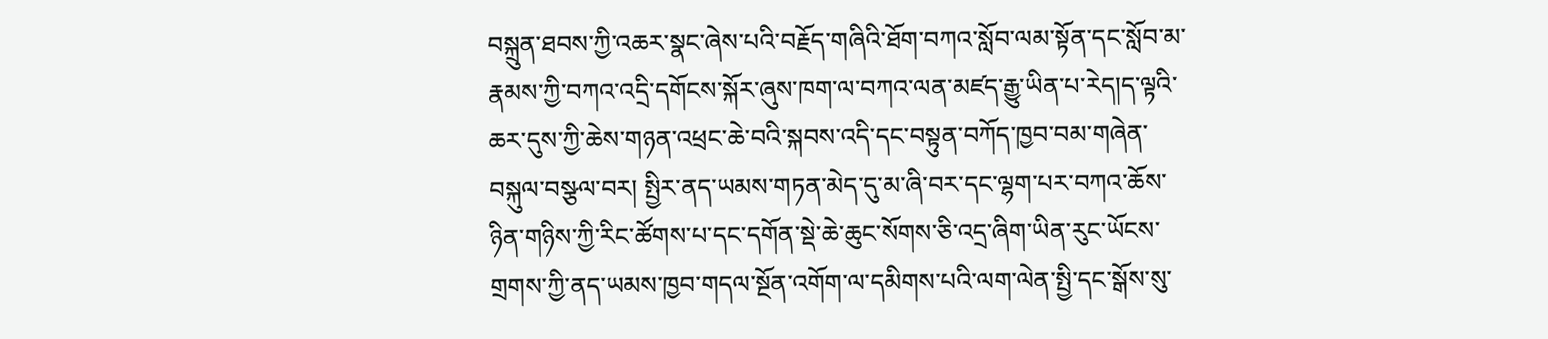བསྐྲུན་ཐབས་ཀྱི་འཆར་སྣང་ཞེས་པའི་བརྗོད་གཞིའི་ཐོག་བཀའ་སློབ་ལམ་སྟོན་དང་སློབ་མ་རྣམས་ཀྱི་བཀའ་འདྲི་དགོངས་སྐོར་ཞུས་ཁག་ལ་བཀའ་ལན་མཛད་རྒྱུ་ཡིན་པ་རེད།ད་ལྟའི་ཆར་དུས་ཀྱི་ཆེས་གཉན་འཕྲང་ཆེ་བའི་སྐབས་འདི་དང་བསྟུན་བཀོད་ཁྱབ་བམ་གཞེན་བསྐུལ་བསྩལ་བར། སྤྱིར་ནད་ཡམས་གཏན་མེད་དུ་མ་ཞི་བར་དང་ལྷག་པར་བཀའ་ཆོས་ཉིན་གཉིས་ཀྱི་རིང་ཚོགས་པ་དང་དགོན་སྡེ་ཆེ་ཆུང་སོགས་ཅི་འདྲ་ཞིག་ཡིན་རུང་ཡོངས་གྲགས་ཀྱི་ནད་ཡམས་ཁྱབ་གདལ་སྔོན་འགོག་ལ་དམིགས་པའི་ལག་ལེན་སྤྱི་དང་སྒོས་སུ་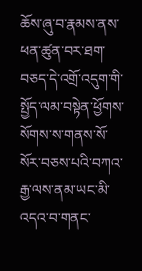ཆོས་ཞུ་བ་རྣམས་ནས་ཕན་ཚུན་བར་ཐག་བཅད་དེ་འགྲོ་འདུག་གི་སྤྱོད་ལམ་བསྟེན་ཕྱོགས་སོགས་ས་གནས་སོ་སོར་བཅས་པའི་བཀའ་རྒྱ་ལས་ནམ་ཡང་མི་འདའ་བ་གནང་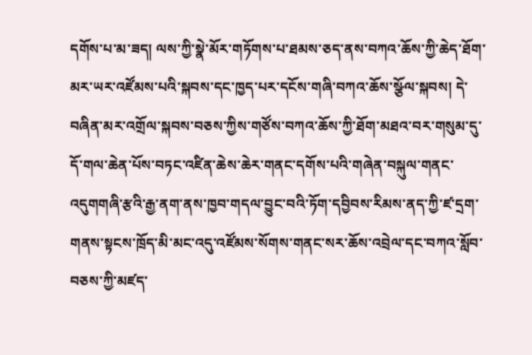དགོས་པ་མ་ཟད། ལས་ཀྱི་སྣེ་མོར་གཏོགས་པ་ཐམས་ཅད་ནས་བཀའ་ཆོས་ཀྱི་ཆེད་ཐོག་མར་ཡར་འཛོམས་པའི་སྐབས་དང་ཁྱད་པར་དངོས་གཞི་བཀའ་ཆོས་སྩོལ་སྐབས། དེ་བཞིན་མར་འགྲོལ་སྐབས་བཅས་ཀྱིས་གཙོས་བཀའ་ཆོས་ཀྱི་ཐོག་མཐའ་བར་གསུམ་དུ་དོ་གལ་ཆེན་པོས་བཏང་འཛིན་ཆེས་ཆེར་གནང་དགོས་པའི་གཞེན་བསྐུལ་གནང་འདུགགཞི་རྩའི་རྒྱ་ནག་ནས་ཁྱབ་གདལ་བྱུང་བའི་ཏོག་དབྱིབས་རིམས་ནད་ཀྱི་ཛ་དྲག་གནས་སྟངས་ཁྲོད་མི་མང་འདུ་འཛོམས་སོགས་གནང་སར་ཆོས་འབྲེལ་དང་བཀའ་སློབ་བཅས་ཀྱི་མཛད་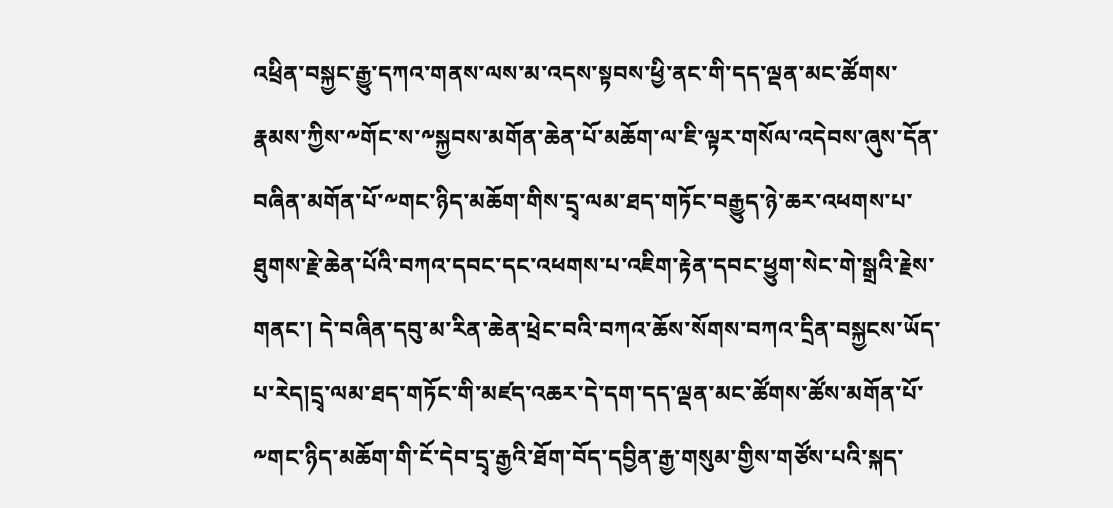འཕྲིན་བསྐྱང་རྒྱུ་དཀའ་གནས་ལས་མ་འདས་སྟབས་ཕྱི་ནང་གི་དད་ལྡན་མང་ཚོགས་རྣམས་ཀྱིས་༸གོང་ས་༸སྐྱབས་མགོན་ཆེན་པོ་མཆོག་ལ་ཇི་ལྟར་གསོལ་འདེབས་ཞུས་དོན་བཞིན་མགོན་པོ་༸གང་ཉིད་མཆོག་གིས་དྲྭ་ལམ་ཐད་གཏོང་བརྒྱུད་ཉེ་ཆར་འཕགས་པ་ཐུགས་རྗེ་ཆེན་པོའི་བཀའ་དབང་དང་འཕགས་པ་འཇིག་རྟེན་དབང་ཕྱུག་སེང་གེ་སྒྲའི་རྗེས་གནང་། དེ་བཞིན་དབུ་མ་རིན་ཆེན་ཕྲེང་བའི་བཀའ་ཆོས་སོགས་བཀའ་དྲིན་བསྐྱངས་ཡོད་པ་རེད།དྲྭ་ལམ་ཐད་གཏོང་གི་མཛད་འཆར་དེ་དག་དད་ལྡན་མང་ཚོགས་ཚོས་མགོན་པོ་༸གང་ཉིད་མཆོག་གི་ངོ་དེབ་དྲྭ་རྒྱའི་ཐོག་བོད་དབྱིན་རྒྱ་གསུམ་གྱིས་གཙོས་པའི་སྐད་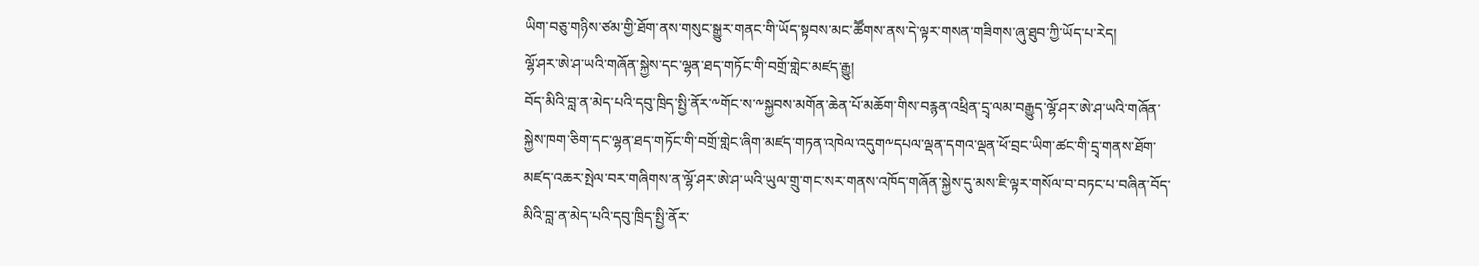ཡིག་བཅུ་གཉིས་ཙམ་གྱི་ཐོག་ནས་གསུང་སྒྱུར་གནང་གི་ཡོད་སྟབས་མང་ཚཽགས་ནས་དེ་ལྟར་གསན་གཟིགས་ཞུ་ཐུབ་ཀྱི་ཡོད་པ་རེད།
ལྷོ་ཤར་ཨེ་ཤ་ཡའི་གཞོན་སྐྱེས་དང་ལྷན་ཐད་གཏོང་གི་བགྲོ་གླེང་མཛད་རྒྱུ།
བོད་མིའི་བླ་ན་མེད་པའི་དབུ་ཁྲིད་སྤྱི་ནོར་༸གོང་ས་༸སྐྱབས་མགོན་ཆེན་པོ་མཆོག་གིས་བརྙན་འཕྲིན་དྲྭ་ལམ་བརྒྱུད་ལྷོ་ཤར་ཨེ་ཤ་ཡའི་གཞོན་སྐྱེས་ཁག་ཅིག་དང་ལྷན་ཐད་གཏོང་གི་བགྲོ་གླེང་ཞིག་མཛད་གཏན་འཁེལ་འདུག༸དཔལ་ལྡན་དགའ་ལྡན་ཕོ་བྲང་ཡིག་ཚང་གི་དྲྭ་གནས་ཐོག་མཛད་འཆར་སྤེལ་བར་གཞིགས་ན་ལྷོ་ཤར་ཨེ་ཤ་ཡའི་ཡུལ་གྲུ་གང་སར་གནས་འཁོད་གཞོན་སྐྱེས་དུ་མས་ཇི་ལྟར་གསོལ་བ་བཏང་པ་བཞིན་བོད་མིའི་བླ་ན་མེད་པའི་དབུ་ཁྲིད་སྤྱི་ནོར་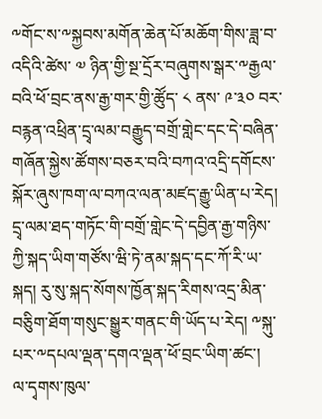༸གོང་ས་༸སྐྱབས་མགོན་ཆེན་པོ་མཆོག་གིས་ཟླ་བ་འདིའི་ཚེས་ ༧ ཉིན་གྱི་སྔ་དྲོར་བཞུགས་སྒར་༸རྒྱལ་བའི་ཕོ་བྲང་ནས་རྒྱ་གར་གྱི་ཚོུད་ ༨ ནས་ ༩་༣༠ བར་བརྙན་འཕྲིན་དྲྭ་ལམ་བརྒྱུད་བགྲོ་གླེང་དང་དེ་བཞིན་གཞོན་སྐྱེས་ཚོགས་བཅར་བའི་བཀའ་འདྲི་དགོངས་སྐོར་ཞུས་ཁག་ལ་བཀའ་ལན་མཛད་རྒྱུ་ཡིན་པ་རེད། དྲྭ་ལམ་ཐད་གཏོང་གི་བགྲོ་གླེང་དེ་དབྱིན་རྒྱ་གཉིས་ཀྱི་སྐད་ཡིག་གཙོས་ཝི་ཏེ་ནམ་སྐད་དང་ཀོ་རི་ཡ་སྐད། རུ་སུ་སྐད་སོགས་ཁྱོན་སྐད་རིགས་འདྲ་མིན་བཅིུག་ཐོག་གསུང་སྒྱུར་གནང་གི་ཡོད་པ་རེད། ༸སྐུ་པར་༸དཔལ་ལྡན་དགའ་ལྡན་ཕོ་བྲང་ཡིག་ཚང་།
ལ་དྭགས་ཁུལ་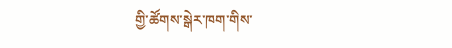གྱི་ཚོགས་སྒེར་ཁག་གིས་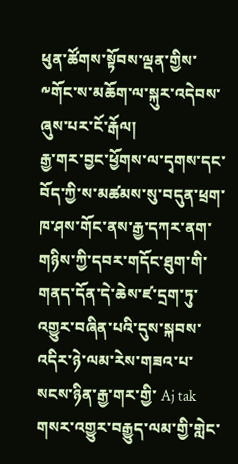ཕུན་ཚོགས་སྟོབས་ལྡན་གྱིས་༸གོང་ས་མཆོག་ལ་སྐུར་འདེབས་ཞུས་པར་ངོ་རྒོལ།
རྒྱ་གར་བྱང་ཕྱོགས་ལ་དྭགས་དང་བོད་ཀྱི་ས་མཚམས་སུ་བདུན་ཕྲག་ཁ་ཤས་གོང་ནས་རྒྱ་དཀར་ནག་གཉིས་ཀྱི་དབར་གདོང་ཐུག་གི་གནད་དོན་དེ་ཆེས་ཛ་དྲག་ཏུ་འགྱུར་བཞིན་པའི་དུས་སྐབས་འདིར་ཉེ་ལམ་རེས་གཟའ་པ་སངས་ཉིན་རྒྱ་གར་གྱི་ Aj tak གསར་འགྱུར་བརྒྱུད་ལམ་གྱི་གླེང་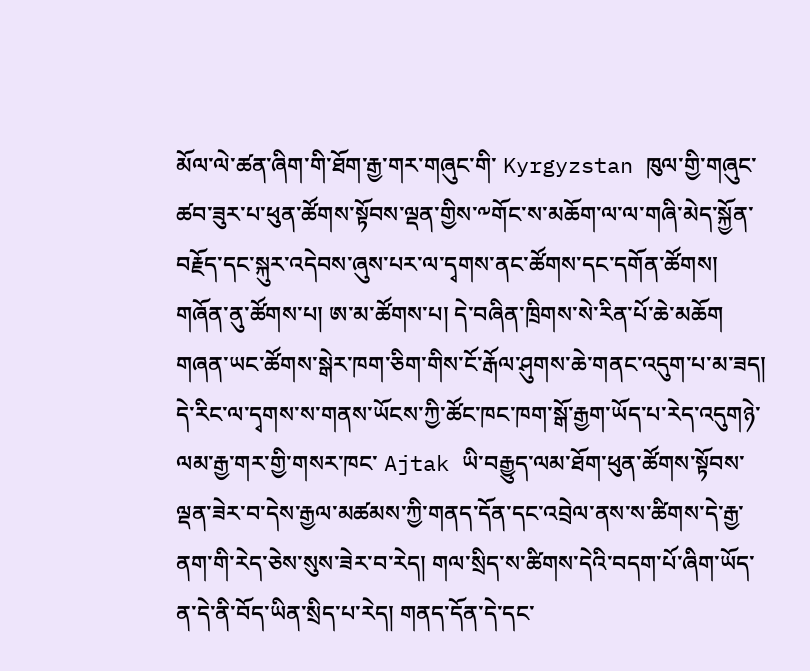མོལ་ལེ་ཚན་ཞིག་གི་ཐོག་རྒྱ་གར་གཞུང་གི་ Kyrgyzstan ཁུལ་གྱི་གཞུང་ཚབ་ཟུར་པ་ཕུན་ཚོགས་སྟོབས་ལྡན་གྱིས་༸གོང་ས་མཆོག་ལ་ལ་གཞི་མེད་སྐྱོན་བརྗོད་དང་སྐུར་འདེབས་ཞུས་པར་ལ་དྭགས་ནང་ཚོགས་དང་དགོན་ཚོགས། གཞོན་ནུ་ཚོགས་པ། ཨ་མ་ཚོགས་པ། དེ་བཞིན་ཁྲིགས་སེ་རིན་པོ་ཆེ་མཆོག གཞན་ཡང་ཚོགས་སྒེར་ཁག་ཅིག་གིས་ངོ་རྒོལ་ཤུགས་ཆེ་གནང་འདུག་པ་མ་ཟད། དེ་རིང་ལ་དྭགས་ས་གནས་ཡོངས་ཀྱི་ཚོང་ཁང་ཁག་སྒོ་རྒྱག་ཡོད་པ་རེད་འདུགཉེ་ལམ་རྒྱ་གར་གྱི་གསར་ཁང་ Ajtak ཡི་བརྒྱུད་ལམ་ཐོག་ཕུན་ཚོགས་སྟོབས་ལྡན་ཟེར་བ་དེས་རྒྱལ་མཚམས་ཀྱི་གནད་དོན་དང་འབྲེལ་ནས་ས་ཚིགས་དེ་རྒྱ་ནག་གི་རེད་ཅེས་སུས་ཟེར་བ་རེད། གལ་སྲིད་ས་ཚིགས་དེའི་བདག་པོ་ཞིག་ཡོད་ན་དེ་ནི་བོད་ཡིན་སྲིད་པ་རེད། གནད་དོན་དེ་དང་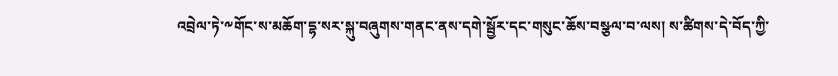འབྲེལ་ཏེ་༸གོང་ས་མཆོག་དྷ་སར་སྐུ་བཞུགས་གནང་ནས་དགེ་སྦྱོར་དང་གསུང་ཆོས་བསྩལ་བ་ལས། ས་ཚིགས་དེ་བོད་ཀྱི་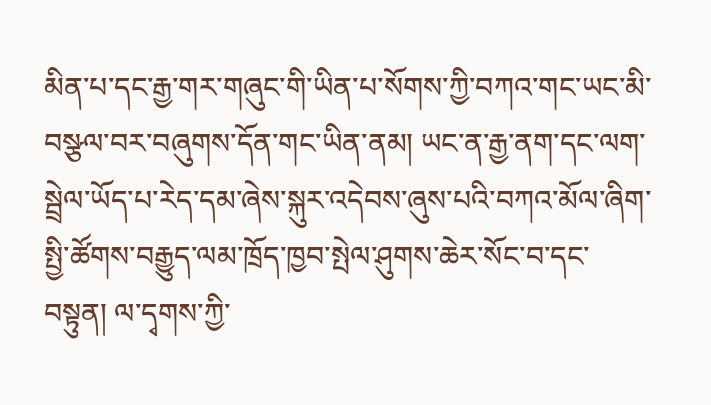མིན་པ་དང་རྒྱ་གར་གཞུང་གི་ཡིན་པ་སོགས་ཀྱི་བཀའ་གང་ཡང་མི་བསྩལ་བར་བཞུགས་དོན་གང་ཡིན་ནམ། ཡང་ན་རྒྱ་ནག་དང་ལག་སྦྲེལ་ཡོད་པ་རེད་དམ་ཞེས་སྐུར་འདེབས་ཞུས་པའི་བཀའ་མོལ་ཞིག་སྤྱི་ཚོགས་བརྒྱུད་ལམ་ཁྲོད་ཁྱབ་སྤེལ་ཤུགས་ཆེར་སོང་བ་དང་བསྟུན། ལ་དྭགས་ཀྱི་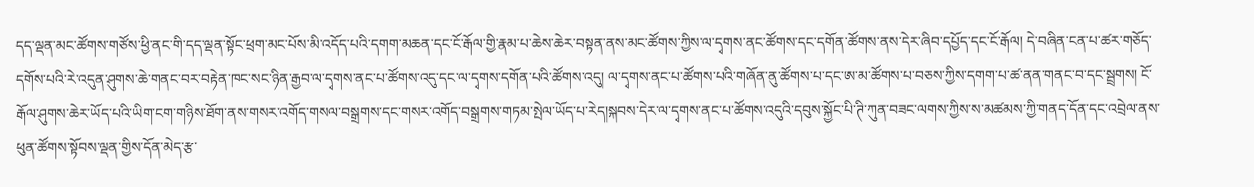དད་ལྡན་མང་ཚོགས་གཙོས་ཕྱི་ནང་གི་དད་ལྡན་སྟོང་ཕྲག་མང་པོས་མི་འདོད་པའི་དགག་མཆན་དང་ངོ་རྒོལ་གྱི་རྣམ་པ་ཆེས་ཆེར་བསྟན་ནས་མང་ཚོགས་ཀྱིས་ལ་དྭགས་ནང་ཚོགས་དང་དགོན་ཚོགས་ནས་དེར་ཞིབ་དཔྱོད་དང་ངོ་རྒོལ། དེ་བཞིན་ངན་པ་ཚར་གཅོད་དགོས་པའི་རེ་འདུན་ཤུགས་ཆེ་གནང་བར་བརྟེན་ཁང་སང་ཉིན་རྒྱབ་ལ་དྭགས་ནང་པ་ཚོགས་འདུ་དང་ལ་དྭགས་དགོན་པའི་ཚོགས་འདུ། ལ་དྭགས་ནང་པ་ཚོགས་པའི་གཞོན་ནུ་ཚོགས་པ་དང་ཨ་མ་ཚོགས་པ་བཅས་ཀྱིས་དགག་པ་ཚ་ནན་གནང་བ་དང་སྦྲགས། ངོ་རྒོལ་ཤུགས་ཆེར་ཡོད་པའི་ཡིག་ངག་གཉིས་ཐོག་ནས་གསར་འགོད་གསལ་བསྒྲགས་དང་གསར་འགོད་བསྒྲགས་གཏམ་སྤེལ་ཡོད་པ་རེད།སྐབས་དེར་ལ་དྭགས་ནང་པ་ཚོགས་འདུའི་དབུས་སྐྱོང་པི་ཊི་ཀུན་བཟང་ལགས་ཀྱིས་ས་མཚམས་ཀྱི་གནད་དོན་དང་འབྲེལ་ནས་ཕུན་ཚོགས་སྟོབས་ལྡན་གྱིས་དོན་མེད་རྩ་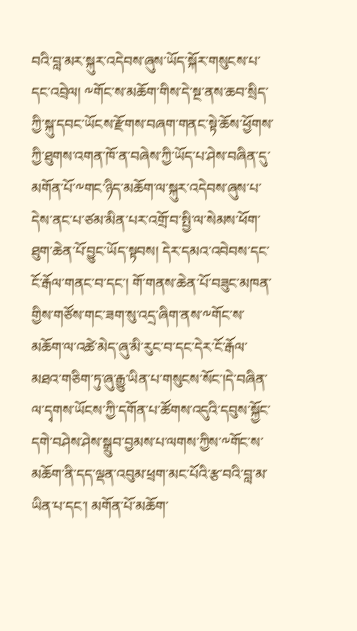བའི་བླ་མར་སྐུར་འདེབས་ཞུས་ཡོད་སྐོར་གསུངས་པ་དང་འབྲེལ། ༸གོང་ས་མཆོག་གིས་དེ་སྔ་ནས་ཆབ་སྲིད་ཀྱི་སྐུ་དབང་ཡོངས་རྫོགས་བཞག་གནང་སྟེ་ཆོས་ཕྱོགས་ཀྱི་ཐུགས་འགན་ཁོ་ན་བཞེས་ཀྱི་ཡོད་པ་ཤེས་བཞིན་དུ་མགོན་པོ་༸གང་ཉིད་མཆོག་ལ་སྐུར་འདེབས་ཞུས་པ་དེས་ནང་པ་ཙམ་མིན་པར་འགྲོ་བ་སྤྱི་ལ་སེམས་ཕོག་ཐུག་ཆེན་པོ་བྱུང་ཡོད་སྟབས། དེར་དམའ་འབེབས་དང་ངོ་རྒོལ་གནང་བ་དང་། གོ་གནས་ཆེན་པོ་བཟུང་མཁན་གྱིས་གཙོས་གང་ཟག་སུ་འདྲ་ཞིག་ནས་༸གོང་ས་མཆོག་ལ་འཚེ་མེད་ཞུ་མི་རུང་བ་དང་དེར་ངོ་རྒོལ་མཐའ་གཅིག་ཏུ་ཞུ་རྒྱུ་ཡིན་པ་གསུངས་སོང་།དེ་བཞིན་ལ་དྭགས་ཡོངས་ཀྱི་དགོན་པ་ཚོགས་འདུའི་དབུས་སྐྱོང་དགེ་བཤེས་ཤེས་སྒྲུབ་བྱམས་པ་ལགས་ཀྱིས་༸གོང་ས་མཆོག་ནི་དད་ལྡན་འབུམ་ཕྲག་མང་པོའི་རྩ་བའི་བླ་མ་ཡིན་པ་དང་། མགོན་པོ་མཆོག་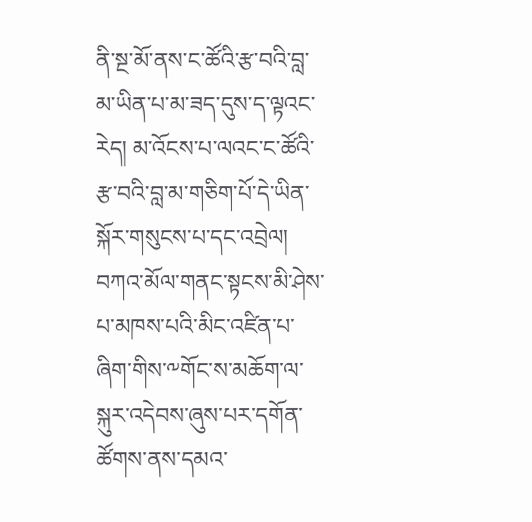ནི་སྔ་མོ་ནས་ང་ཚོའི་རྩ་བའི་བླ་མ་ཡིན་པ་མ་ཟད་དུས་ད་ལྟའང་རེད། མ་འོངས་པ་ལའང་ང་ཚོའི་རྩ་བའི་བླ་མ་གཅིག་པོ་དེ་ཡིན་སྐོར་གསུངས་པ་དང་འབྲེལ། བཀའ་མོལ་གནང་སྟངས་མི་ཤེས་པ་མཁས་པའི་མིང་འཛིན་པ་ཞིག་གིས་༸གོང་ས་མཆོག་ལ་སྐུར་འདེབས་ཞུས་པར་དགོན་ཚོགས་ནས་དམའ་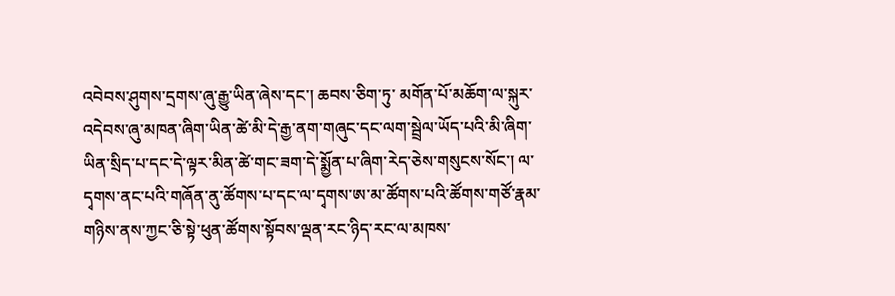འབེབས་ཤུགས་དྲགས་ཞུ་རྒྱུ་ཡིན་ཞེས་དང་། ཆབས་ཅིག་ཏུ་ མགོན་པོ་མཆོག་ལ་སྐུར་འདེབས་ཞུ་མཁན་ཞིག་ཡིན་ཚེ་མི་དེ་རྒྱ་ནག་གཞུང་དང་ལག་སྦྲེལ་ཡོད་པའི་མི་ཞིག་ཡིན་སྲིད་པ་དང་དེ་ལྟར་མིན་ཚེ་གང་ཟག་དེ་སྨྱོན་པ་ཞིག་རེད་ཅེས་གསུངས་སོང་། ལ་དྭགས་ནང་པའི་གཞོན་ནུ་ཚོགས་པ་དང་ལ་དྭགས་ཨ་མ་ཚོགས་པའི་ཚོགས་གཙོ་རྣམ་གཉིས་ནས་ཀྱང་ཅི་སྟེ་ཕུན་ཚོགས་སྟོབས་ལྡན་རང་ཉིད་རང་ལ་མཁས་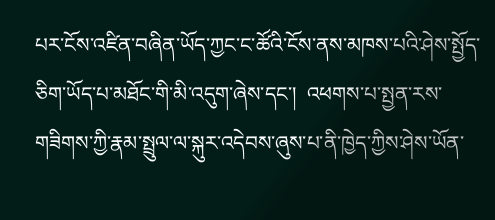པར་ངོས་འཛིན་བཞིན་ཡོད་ཀྱང་ང་ཚོའི་ངོས་ནས་མཁས་པའི་ཤེས་སྤྱོད་ཅིག་ཡོད་པ་མཐོང་གི་མི་འདུག་ཞེས་དང་།  འཕགས་པ་སྤྱན་རས་གཟིགས་ཀྱི་རྣམ་སྤྲུལ་ལ་སྐུར་འདེབས་ཞུས་པ་ནི་ཁྱེད་ཀྱིས་ཤེས་ཡོན་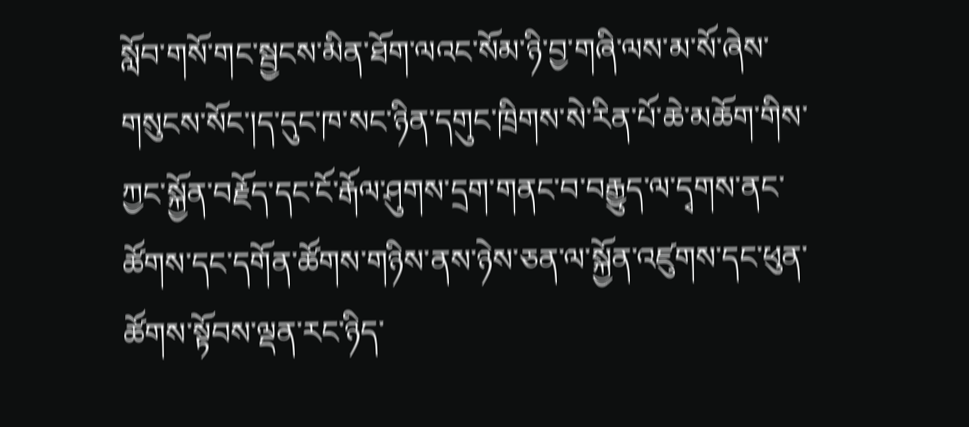སློབ་གསོ་གང་སྦྱངས་མིན་ཐོག་ལའང་སོམ་ཉི་བྱ་གཞི་ལས་མ་སོ་ཞེས་གསུངས་སོང་།ད་དུང་ཁ་སང་ཉིན་དགུང་ཁྲིགས་སེ་རིན་པོ་ཆེ་མཆོག་གིས་ཀྱང་སྐྱོན་བརྗོད་དང་ངོ་རྒོལ་ཤུགས་དྲག་གནང་བ་བརྒྱུད་ལ་དྭགས་ནང་ཚོགས་དང་དགོན་ཚོགས་གཉིས་ནས་ཉེས་ཅན་ལ་སྐྱོན་འཛུགས་དང་ཕུན་ཚོགས་སྟོབས་ལྡན་རང་ཉིད་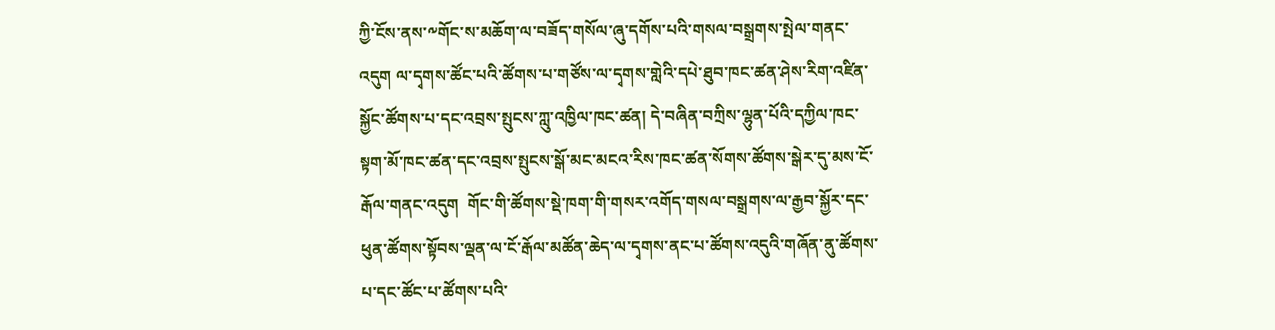ཀྱི་ངོས་ནས་༸གོང་ས་མཆོག་ལ་བཟོད་གསོལ་ཞུ་དགོས་པའི་གསལ་བསྒྲགས་སྤེལ་གནང་འདུག ལ་དྭགས་ཚོང་པའི་ཚོགས་པ་གཙོས་ལ་དྭགས་གླེའི་དཔེ་ཐུབ་ཁང་ཚན་ཤེས་རིག་འཛིན་སྐྱོང་ཚོགས་པ་དང་འབྲས་སྤུངས་ཀླུ་འཁྱིལ་ཁང་ཚན། དེ་བཞིན་བཀྲིས་ལྷུན་པོའི་དཀྱིལ་ཁང་སྟག་མོ་ཁང་ཚན་དང་འབྲས་སྤུངས་སྒོ་མང་མངའ་རིས་ཁང་ཚན་སོགས་ཚོགས་སྒེར་དུ་མས་ངོ་རྒོལ་གནང་འདུག  གོང་གི་ཚོགས་སྡེ་ཁག་གི་གསར་འགོད་གསལ་བསྒྲགས་ལ་རྒྱབ་སྐྱོར་དང་ཕུན་ཚོགས་སྟོབས་ལྡན་ལ་ངོ་རྒོལ་མཚོན་ཆེད་ལ་དྭགས་ནང་པ་ཚོགས་འདུའི་གཞོན་ནུ་ཚོགས་པ་དང་ཚོང་པ་ཚོགས་པའི་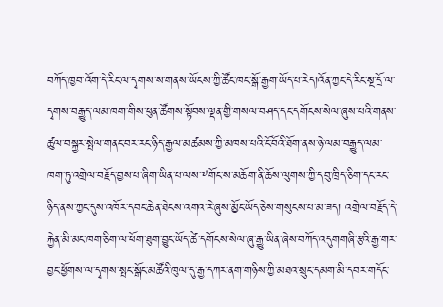བཀོད་ཁྱབ་འོག་དེ་རིང་ལ་དྭགས་ས་གནས་ཡོངས་ཀྱི་ཚོང་ཁང་སྒོ་རྒྱག་ཡོད་པ་རེད།འོན་ཀྱང་དེ་རིང་སྔ་དྲོ་ལ་དྭགས་བརྒྱུད་ལམ་ཁག་གིས་ཕུན་ཚོགས་སྟོབས་ལྡན་གྱི་གསལ་བཤད་དང་དགོངས་སེལ་ཞུས་པའི་གནས་ཚུལ་བསྐྱར་སྤེལ་གནང་བར་རང་ཉིད་རྒྱལ་མཚམས་ཀྱི་མཁས་པའི་ངོ་བོའི་ཐོག་ནས་ཉེ་ལམ་བརྒྱུད་ལམ་ཁག་ཏུ་འགྲེལ་བརྗོད་བྱས་པ་ཞིག་ཡིན་པ་ལས་༸གོང་ས་མཆོག་ནི་ཆོས་ལུགས་ཀྱི་དབུ་ཁྲིད་ཅིག་དང་རང་ཉིད་ནས་ཀྱང་དུས་འཁོར་དབང་ཆེན་ཐེངས་འགའ་རེ་ཞུས་མྱོང་ཡོད་ཅེས་གསུངས་པ་མ་ཟད། འགྲེལ་བརྗོད་དེ་རྐྱེན་མི་མང་ཁག་ཅིག་ལ་ཕོག་ཐུག་བྱུང་ཡོད་ཚེ་དགོངས་སེལ་ཞུ་རྒྱུ་ཡིན་ཞེས་བཀོད་འདུགགཞི་རྩའི་རྒྱ་གར་བྱང་ཕྱོགས་ལ་དྭགས་སྤང་སྒོང་མཚོའི་ཁུལ་དུ་རྒྱ་དཀར་ནག་གཉིས་ཀྱི་མཐའ་སྲུང་དམག་མི་དབར་གདོང་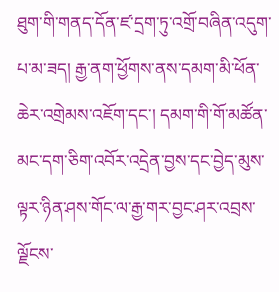ཐུག་གི་གནད་དོན་ཛ་དྲག་ཏུ་འགྲོ་བཞིན་འདུག་པ་མ་ཟད། རྒྱ་ནག་ཕྱོགས་ནས་དམག་མི་ཕོན་ཆེར་འགྲེམས་འཇོག་དང་། དམག་གི་གོ་མཚོན་མང་དག་ཅིག་འབོར་འདྲེན་བྱས་དང་བྱེད་མུས་ལྟར་ཉིན་ཤས་གོང་ལ་རྒྱ་གར་བྱང་ཤར་འབྲས་ལྗོངས་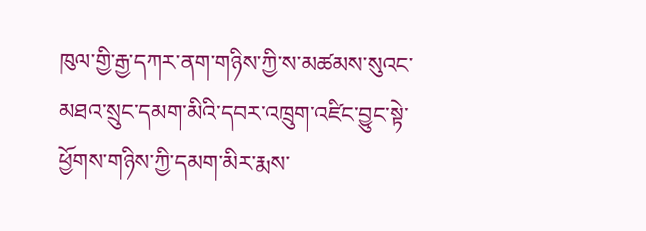ཁུལ་གྱི་རྒྱ་དཀར་ནག་གཉིས་ཀྱི་ས་མཚམས་སུའང་མཐའ་སྲུང་དམག་མིའི་དབར་འཁྲུག་འཛིང་བྱུང་སྟེ་ཕྱོགས་གཉིས་ཀྱི་དམག་མིར་རྨས་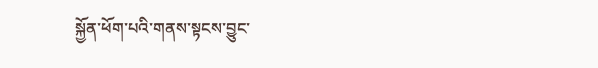སྐྱོན་ཕོག་པའི་གནས་སྟངས་བྱུང་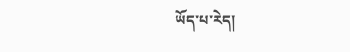ཡོད་པ་རེད།